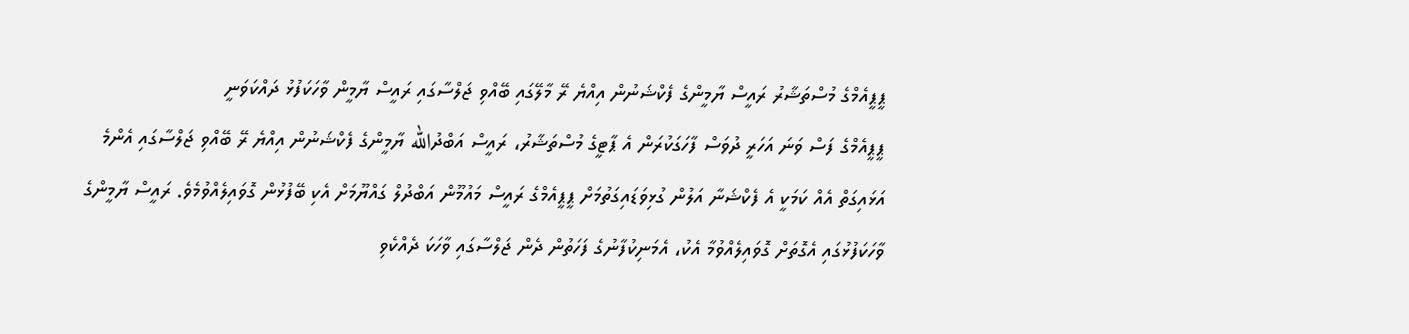ޕީޕީއެމްގެ މުސްތަޝާރު ރައީސް ޔާމީންގެ ފެކްޝަނުން އިއްޔެ ރޭ މާލޭގައި ބޭއްވި ޖަލްސާގައި ރައީސް ޔާމީން ވާހަކަފުޅު ދައްކަވަނީ
ޕީޕީއެމްގެ ފަސް ވަނަ އަހަރީ ދުވަސް ފާހަގަކުރަން އެ ޕާޓީގެ މުސްތަޝާރު، ރައީސް އަބްދުالله ޔާމީންގެ ފެކްޝަނުން އިއްޔެ ރޭ ބޭއްވި ޖަލްސާގައި އެންމެ އަޅައިގަތް އެއް ކަމަކީ އެ ފެކްޝަނާ އަލުން ގުޅިވަޑައިގަތުމަށް ޕީޕީއެމްގެ ރައީސް މައުމޫން އަބްދުލް ގައްޔޫމަށް އެކި ބޭފުޅުން ގޮވައިލެއްވުމެވެ. ރައީސް ޔާމީންގެ ވާހަކަފުޅުގައި އެގޮތަށް ގޮވައިލެއްވުމާ އެކު، އެމަނިކުފާނުގެ ފަހަތުން ދެން ޖަލްސާގައި ވާހަކަ ދެއްކެވި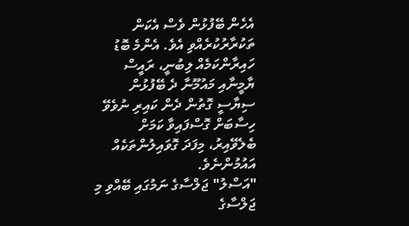އެހެން ބޭފުޅުން ވެސް އެކަން ތަކުރާރުކުރެއްވި އެވެ. އެންމެ ބޮޑު ހައިރާންކަމެއް ލިބުނީ، ރައީސް ޔާމީނާއި މައުމޫނާ ދެ ބޭފުޅުން ސިޔާސީ ގޮތުން ދެން ކައިރި ނުވެވޭ ހިސާބަށް ގޮސްފައިވާ ކަމަށް ބެލެވޭއިރު، މިފަދަ ގޮވައިލުންތަކެއް އައުމުންނެވެ.
"އަސްލު" ޖަލްސާގެ ނަމުގައި ބޭއްވި މި ޖަލްސާގެ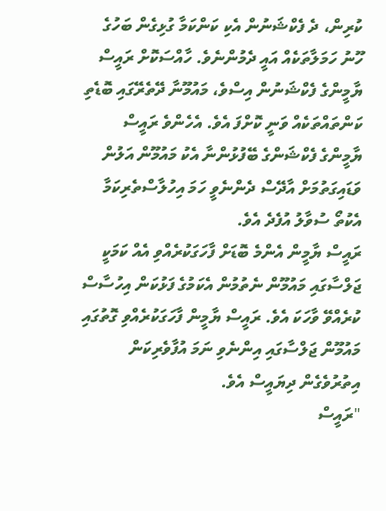ކުރިން، ދެ ފެކްޝަނުން އެކި ކަންކަމާ ގުޅިގެން ބަހުގެ ހޫނު ހަމަލާތަކެއް އައީ ދެމުންނެވެ. ހާއްސަކޮށް ރައީސް ޔާމީންގެ ފެކްޝަނުން އިސްވެ، މައުމޫނާ ދޭތެރޭގައި ބޮޑެތި ކަންތައްތަކެއް ވަނީ ކޮށްފަ އެވެ. އެހެންވެ ރައީސް ޔާމީންގެ ފެކްޝަންގެ ބޭފުޅުންނާ އެކު މައުމޫން އަލުން ވަޑައިގަތުމަށް އާދޭސް ދެންނެވީ ހަމަ އިހުލާސްތެރިކަމާ އެކުތޯ ސުވާލު އުފެދެ އެވެ.
ރައީސް ޔާމީން އެންމެ ބޮޑަށް ފާހަގަކުރެއްވި އެއް ކަމަކީ ޖަލްސާގައި މައުމޫން ނެތުމުން އެކަމުގެ ފަޅުކަން އިހުސާސް ކުރެއްވޭ ވާހަކަ އެވެ. ރައީސް ޔާމީން ފާހަގަކުރެއްވި ގޮތުގައި މައުމޫން ޖަލްސާގައި އިންނެވި ނަމަ އުފާވެރިކަން އިތުރުވެގެން ދިޔައީސް އެވެ.
"ރައީސް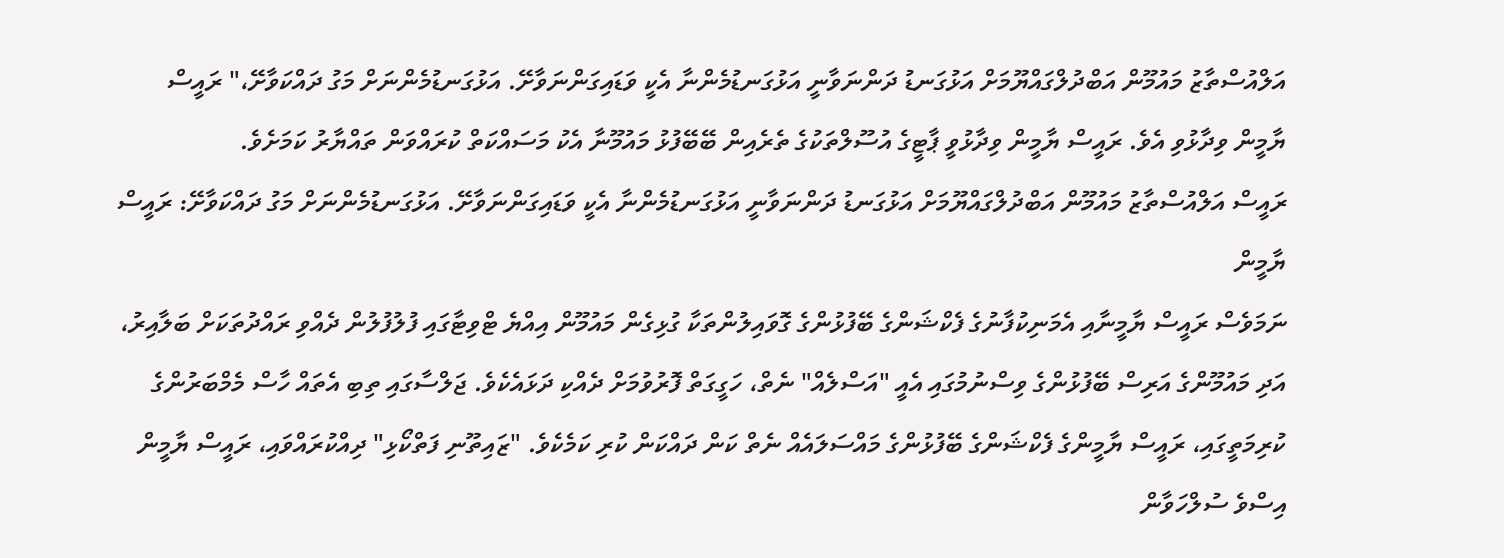އަލްއުސްތާޒު މައުމޫން އަބްދުލްގައްޔޫމަށް އަޅުގަނޑު ދަންނަވާނީ އަޅުގަނޑުމެންނާ އެކީ ވަޑައިގަންނަވާށޭ. އަޅުގަނޑުމެންނަށް މަގު ދައްކަވާށޭ،" ރައީސް ޔާމީން ވިދާޅުވި އެވެ. ރައީސް ޔާމީން ވިދާޅުވީ ޕާޓީގެ އުސޫލްތަކުގެ ތެރެއިން ބޭބޭފުޅު މައުމޫނާ އެކު މަސައްކަތް ކުރައްވަން ތައްޔާރު ކަމަށެވެ.
ރައީސް އަލްއުސްތާޒު މައުމޫން އަބްދުލްގައްޔޫމަށް އަޅުގަނޑު ދަންނަވާނީ އަޅުގަނޑުމެންނާ އެކީ ވަޑައިގަންނަވާށޭ. އަޅުގަނޑުމެންނަށް މަގު ދައްކަވާށޭ: ރައީސް ޔާމީން
ނަމަވެސް ރައީސް ޔާމީނާއި އެމަނިކުފާނުގެ ފެކްޝަންގެ ބޭފުޅުންގެ ގޮވައިލުންތަކާ ގުޅިގެން މައުމޫން އިއްޔެ ޓްވިޓާގައި ފުލުފުލުން ދެއްވި ރައްދުތަކަށް ބަލާއިރު، އަދި މައުމޫންގެ އަރިސް ބޭފުޅުންގެ ވިސްނުމުގައި އެއީ "އަސްލެއް" ނެތް، ހަގީގަތް ފޮރުވުމަށް ދެއްކި ދަޅައެކެވެ. ޖަލްސާގައި ތިބި އެތައް ހާސް މެމްބަރުންގެ ކުރިމަތީގައި، ރައީސް ޔާމީންގެ ފެކްޝަންގެ ބޭފުޅުންގެ މައްސަލައެއް ނެތް ކަން ދައްކަން ކުރި ކަމެކެވެ. "ޒައިތޫނި ފަތްކޯޅި" ދިއްކުރައްވައި، ރައީސް ޔާމީން އިސްވެ ސުލްހަވާން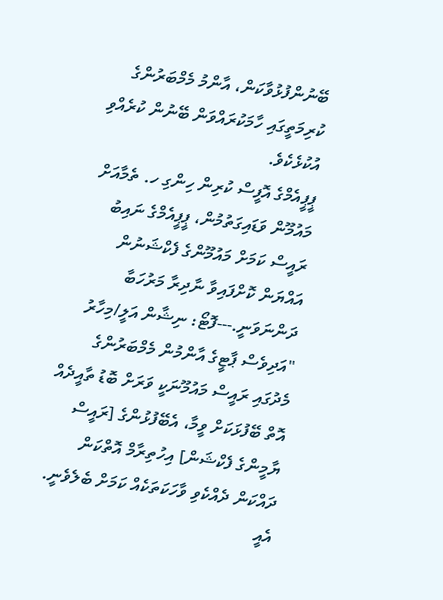ބޭނުންފުޅުވާކަން، އާންމު މެމްބަރުންގެ ކުރިމަތީގައި ހާމަކުރައްވަން ބޭނުން ކުރެއްވި އުކުޅެކެވެ.
ޕީޕީއެމްގެ އޮފީސް ކުރިން ހިންގި ހ. ތެމާއަށް މައުމޫން ވަޑައިގަތުމުން، ޕީޕީއެމްގެ ނައިބު ރައީސް ކަމަށް މައުމޫންގެ ފެކްޝަނުން އައްޔަން ކޮށްފައިވާ ނާދިރާ މަރުހަބާ ދަންނަވަނީ.---ފޮޓޯ: ނިޝާން އަލީ/މިހާރު
"އަދިވެސް ޕާޓީގެ އާންމުން މެމްބަރުންގެ މެދުގައި ރައީސް މައުމޫނަކީ ވަރަށް ބޮޑު ތާއީދެއް އޮތް ބޭފުޅަކަށް ވީމާ، އެބޭފުޅުންގެ [ރައީސް ޔާމީންގެ ފެކްޝަން] އިހުތިރާމް އޮތްކަން ދައްކަން ދެއްކެވި ވާހަކަތަކެއް ކަމަށް ބެލެވެނީ. އެއީ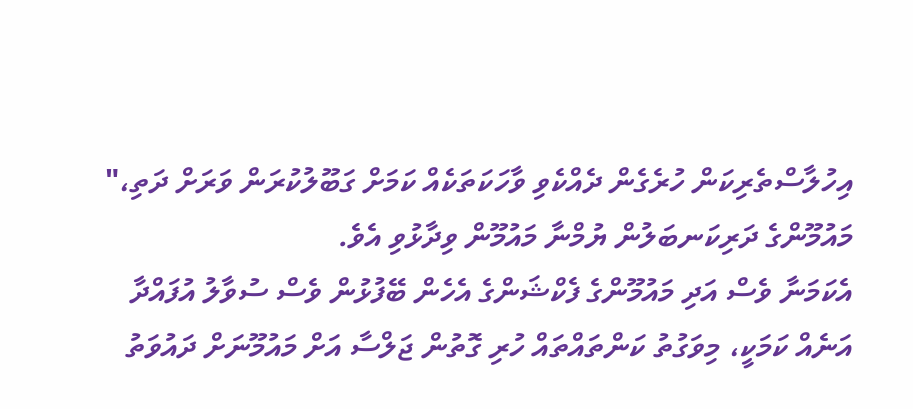އިހުލާސްތެރިކަން ހުރެގެން ދެއްކެވި ވާހަކަތަކެއް ކަމަށް ގަބޫލުކުރަން ވަރަށް ދަތި،" މައުމޫންގެ ދަރިކަނބަލުން ޔުމްނާ މައުމޫން ވިދާޅުވި އެވެ.
އެކަމަނާ ވެސް އަދި މައުމޫންގެ ފެކްޝަންގެ އެހެން ބޭފުޅުން ވެސް ސުވާލު އުފައްދާ އަނެއް ކަމަކީ، މިވަގުތު ކަންތައްތައް ހުރި ގޮތުން ޖަލްސާ އަށް މައުމޫނަށް ދައުވަތު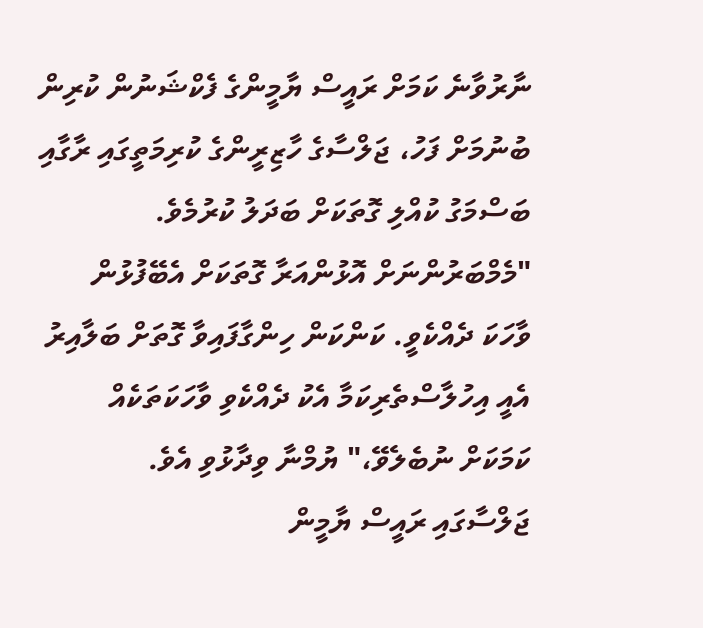ނާރުވާނެ ކަމަށް ރައީސް ޔާމީންގެ ފެކްޝަނުން ކުރިން ބުނުމަށް ފަހު، ޖަލްސާގެ ހާޒިރީންގެ ކުރިމަތީގައި ރާގާއި ބަސްމަގު ކުއްލި ގޮތަކަށް ބަދަލު ކުރުމެވެ.
"މެމްބަރުންނަށް އޮޅުންއަރާ ގޮތަކަށް އެބޭފުޅުން ވާހަކަ ދެއްކެވީ. ކަންކަން ހިންގާފައިވާ ގޮތަށް ބަލާއިރު އެއީ އިހުލާސްތެރިކަމާ އެކު ދެއްކެވި ވާހަކަތަކެއް ކަމަކަށް ނުބެލެވޭ،" ޔުމްނާ ވިދާޅުވި އެވެ.
ޖަލްސާގައި ރައީސް ޔާމީން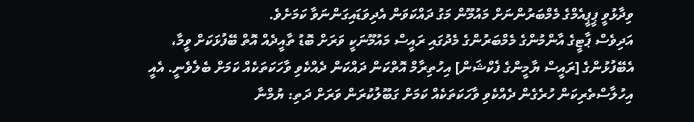ވިދާޅުވީ ޕީޕީއެމްގެ މެމްބަރުންނަށް މައުމޫން މަގު ދައްކަވަން އެދިވަޑައިގަންނަވާ ކަމަށެވެ.
އަދިވެސް ޕާޓީގެ އާންމުންގެ މެމްބަރުންގެ މެދުގައި ރައީސް މައުމޫނަކީ ވަރަށް ބޮޑު ތާއީދެއް އޮތް ބޭފުޅަކަށް ވީމާ، އެބޭފުޅުންގެ [ރައީސް ޔާމީންގެ ފެކްޝަން] އިހުތިރާމް އޮތްކަން ދައްކަން ދެއްކެވި ވާހަކަތަކެއް ކަމަށް ބެލެވެނީ. އެއީ އިހުލާސްތެރިކަން ހުރެގެން ދެއްކެވި ވާހަކަތަކެއް ކަމަށް ގަބޫލުކުރަން ވަރަށް ދަތި: ޔުމްނާ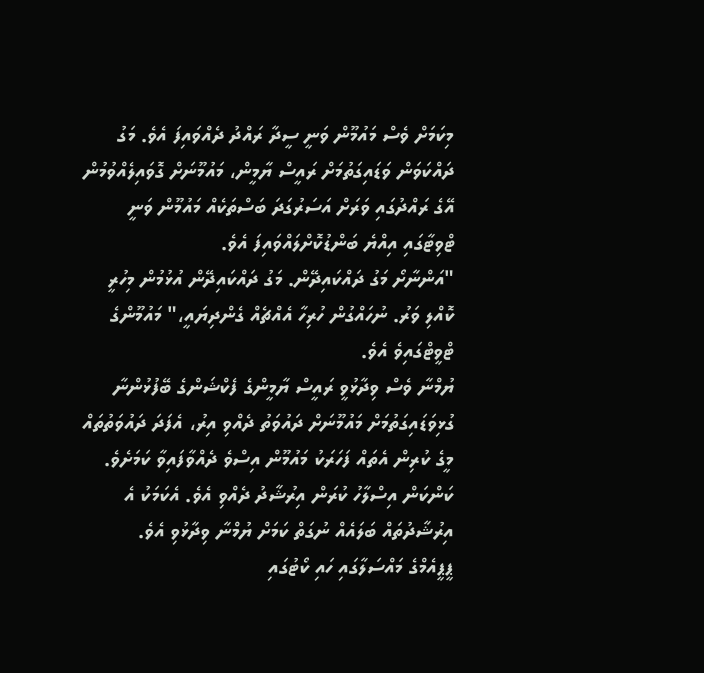މިކަމަށް ވެސް މައުމޫން ވަނީ ސީދާ ރައްދު ދެއްވައިފަ އެވެ. މަގު ދައްކަވަން ވަޑައިގަތުމަށް ރައީސް ޔާމީން، މައުމޫނަށް ގޮވައިލެއްވުމުން އޭގެ ރައްދުގައި ވަރަށް އަސަރުގަދަ ބަސްތަކެއް މައުމޫން ވަނީ ޓްވިޓާގައި އިއްޔެ ބަންޑުކޮށްލައްވައިފަ އެވެ.
"އަންނާށޯ މަގު ދައްކައިދޭން. މަގު ދައްކައިދޭން އުޅުމުން މިހުރީ ކޮއްލި ވަރު. ނުހައްގުން ހުރިހާ އެއްޗެއް ގެންދިޔައީ،" މައުމޫންގެ ޓްވީޓްގައިވެ އެވެ.
ޔުމްނާ ވެސް ވިދާޅުވީ ރައީސް ޔާމީންގެ ފެކްޝަންގެ ބޭފުޅުންނާ ގުޅިވަޑައިގަތުމަށް މައުމޫނަށް ދައުވަތު ދެއްވި އިރު، އެފަދަ ދައުވަތުތައް މީގެ ކުރިން އެތައް ފަހަރަކު މައުމޫން އިސްވެ ދެއްވާފައިވާ ކަމަށެވެ. ކަންކަން އިސްލާހު ކުރަން އިރުޝާދު ދެއްވި އެވެ. އެކަމަކު އެ އިރުޝާދުތައް ބަލައެއް ނުގަތް ކަމަށް ޔުމްނާ ވިދާޅުވި އެވެ.
ޕީޕީއެމްގެ މައްސަލާގައި ހައި ކޯޓުގައި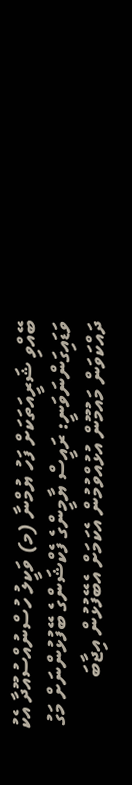ބޭއްވި ޝަރީއަތަކަށް ފަހު ޔުމްނާ (މ) ވަކީލު ހުސްނުއްސުއޫދާ އެކު ވަޑައިގަންނަވަނީ: ރައީސް ޔާމީންގެ ފެކްޝަންގެ ބޭފުޅުންނަށް މަގު ދައްކަވަން މައުމޫން އުޅުއްވުމުން އެކަމަށް އެބޭފުޅުން އިޖާބަ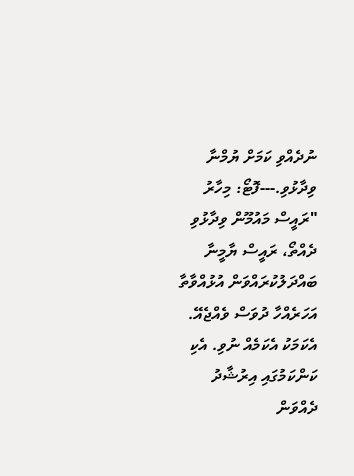ނުދެއްވި ކަމަށް ޔުމްނާ ވިދާޅުވި.---ފޮޓޯ: މިހާރު
"ރައީސް މައުމޫން ވިދާޅުވި ދެއްތޯ، ރައީސް ޔާމީނާ ބައްދަލުކުރައްވަން އުޅުއްވާތާ އަހަރެއްހާ ދުވަސް ވެއްޖެއޭ. އެކަމަކު އެކަމެއް ނުވި. އެކި ކަންކަމުގައި އިރުޝާދު ދެއްވަން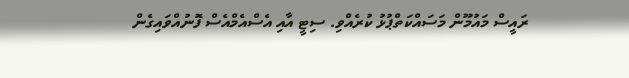ރައީސް މައުމޫން މަސައްކަތްޕުޅު ކުރެއްވި. ސިޓީ އާއި އެސްއެމްއެސް ފޮނުއްވައިގެން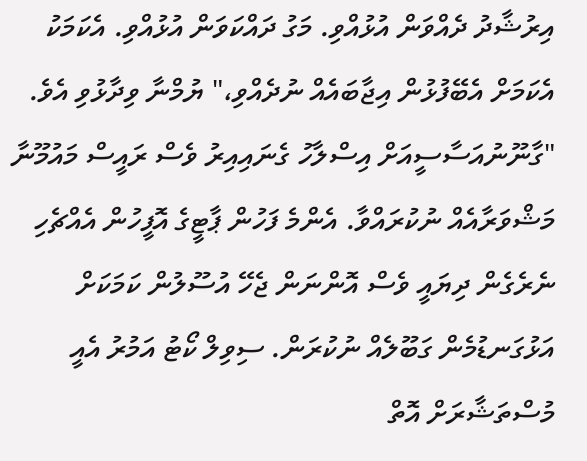އިރުޝާދު ދެއްވަން އުޅުއްވި. މަގު ދައްކަވަން އުޅުއްވި. އެކަމަކު އެކަމަށް އެބޭފުޅުން އިޖާބައެއް ނުދެއްވި،" ޔުމްނާ ވިދާޅުވި އެވެ.
"ގާނޫނުއަސާސީއަށް އިސްލާހު ގެނައިއިރު ވެސް ރައީސް މައުމޫނާ މަޝްވަރާއެއް ނުކުރައްވާ. އެންމެ ފަހުން ޕާޓީގެ އޮފީހުން އެއްޗެހި ނެރެގެން ދިޔައީ ވެސް އޮންނަން ޖެހޭ އުސޫލުން ކަމަކަށް އަޅުގަނޑުމެން ގަބޫލެއް ނުކުރަން. ސިވިލް ކޯޓު އަމުރު އެއީ މުސްތަޝާރަށް އޮތް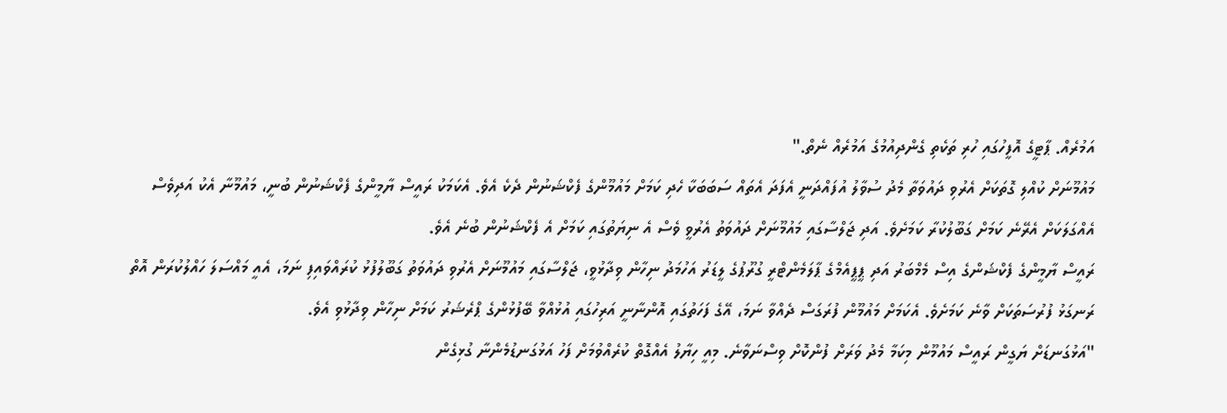އަމުރެއް. ޕާޓީގެ އޮފީހުގައި ހުރި ތަކެތި ގެންދިއުމުގެ އަމުރެއް ނެތް."
މައުމޫނަށް ކުއްލި ގޮތަކަށް އެރުވި ދައުވަތާ މެދު ސުވާލު އުފައްދަނީ އެފަދަ އެތައް ސަބަބަކާ ހެދި ކަމަށް މައުމޫންގެ ފެކްޝަނުން ދެކެ އެވެ. އެކަމަކު ރައީސް ޔާމީންގެ ފެކްޝަނުން ބުނީ، މައުމޫނާ އެކު އަދިވެސް އެއްގަލަކަށް އެރޭނެ ކަމަށް ގަބޫލުކުރާ ކަމަށެވެ. އަދި ޖަލްސާގައި މައުމޫނަށް ދައުވަތު އެރުވީ ވެސް އެ ނިޔަތުގައި ކަމަށް އެ ފެކްޝަނުން ބުނެ އެވެ.
ރައީސް ޔާމީންގެ ފެކްޝަންގެ އިސް މެމްބަރު އަދި ޕީޕީއެމްގެ ޕާލަމެންޓްރީ ގުރޫޕުގެ ލީޑަރު އަހުމަދު ނިހާން ވިދާޅުވީ، ޖަލްސާގައި މައުމޫނަށް އެރުވި ދައުވަތު ގަބޫލުފުޅު ކުރައްވައިފި ނަމަ، އެއީ މައްސަލަ ހައްލުކުރަން އޮތް ރަނގަޅު ފުރުސަތަކަށް ވާނެ ކަމަށެވެ. އެކަމަށް މައުމޫން ފުރަގަސް ދެއްވާ ނަމަ، އޭގެ ފަހަތުގައި އޮންނާނީ އަރިހުގައި އުޅުއްވާ ބޭފުޅުންގެ ޕްރެޝަރު ކަމަށް ނިހާން ވިދާޅުވި އެވެ.
"އަޅުގަނޑަށް ޔަގީން ރައީސް މައުމޫން މިކަމާ މެދު ވަރަށް ފުންކޮށް ވިސްނަވާނެ. މިއީ ހިޔާލު އެއްގޮތް ކުރެއްވުމަށް ފަހު އަޅުގަނޑުމެންނާ ގުޅިގެން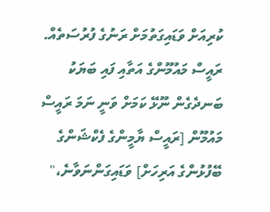ކުރިއަށް ވަޑައިގަތުމަށް ރަނުގެ ފުރުސަތެއް. ރައީސް މައުމޫންގެ އަތާއި ފައި ބަޔަކު ބަނދެގެން ނޫޅޭ ކަމަށް ވަނީ ނަމަ ރައީސް މައުމޫން [ރައީސް ޔާމީންގެ ފެކްޝަންގެ ބޭފުޅުންގެ އަރިހަށް] ވަޑައިގަންނަވާނެ،"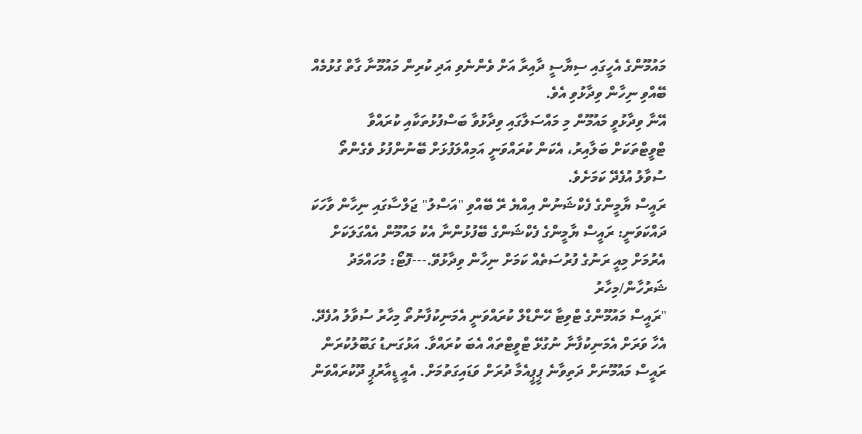މައުމޫންގެ އެހީގައި ސިޔާސީ ދާއިރާ އަށް ވެންނެވި އަދި ކުރިން މައުމޫނާ ގާތް ގުޅުމެއް ބޭއްވި ނިހާން ވިދާޅުވި އެވެ.
އޭނާ ވިދާޅުވީ މައުމޫން މި މައްސަލާގައި ވިދާޅުވާ ބަސްފުޅުތަކާއި ކުރައްވާ ޓްވީޓްތަކަށް ބަލާއިރު، އެކަން ކުރައްވަނީ އަމިއްލަފުޅަށް ބޭނުންފުޅު ވެގެންތޯ ސުވާލު އުފެދޭ ކަމަށެވެ.
ރައީސް ޔާމީންގެ ފެކްޝަނުން އިއްޔެ ރޭ ބޭއްވި "އަސްލު" ޖަލްސާގައި ނިހާން ވާހަކަ ދައްކަވަނީ: ރައީސް ޔާމީންގެ ފެކްޝަންގެ ބޭފުޅުންނާ އެކު މައުމޫން އެއްގަލަކަށް އެރުމަށް މިއީ ރަނުގެ ފުރުސަތެއް ކަމަށް ނިހާން ވިދާޅުވޭ.---ފޮޓޯ: މުހައްމަދު ޝަރުހާން/މިހާރު
"ރައީސް މައުމޫންގެ ޓްވިޓާ ހޭންޑްލް ކުރައްވަނީ އެމަނިކުފާނުތޯ މިހާރު ސުވާލު އުފެދޭ. އެހާ ވަރަށް އެމަނިކުފާނާ ނުގުޅޭ ޓްވީޓްތައް އެބަ ކުރައްވާ. އަޅުގަނޑު ގަބޫލުކުރަން ރައީސް މައުމޫނަށް ދަތިވާނެ ޕީޕީއެމާ ދުރަށް ވަޑައިގަތުމަށް. އެއީ ޑީއާރުޕީ ދޫކުރައްވަން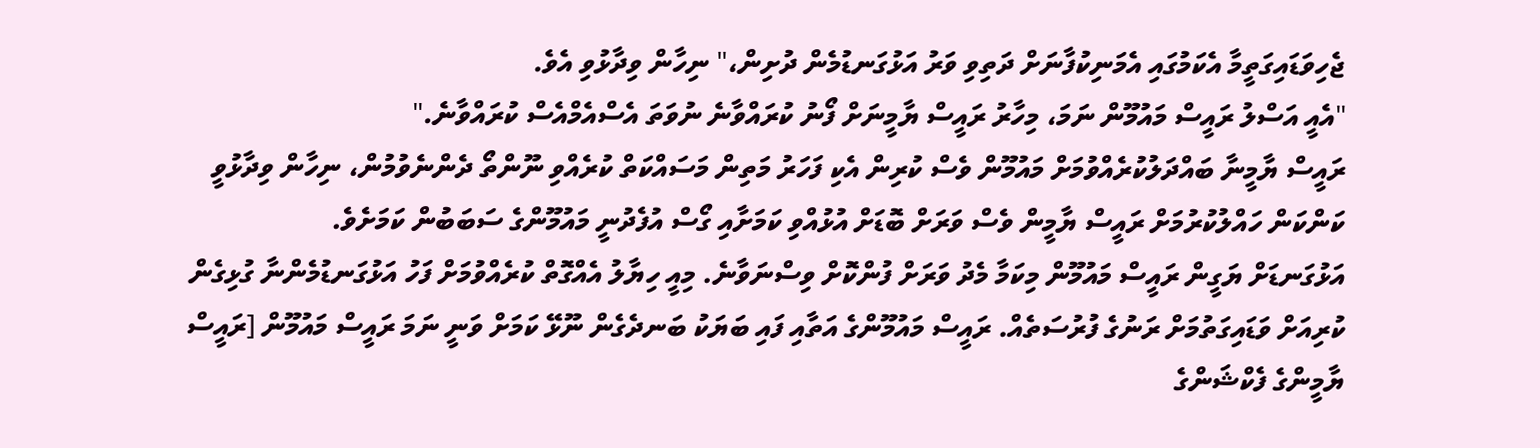ޖެހިވަޑައިގަތީމާ އެކަމުގައި އެމަނިކުފާނަށް ދަތިވި ވަރު އަޅުގަނޑުމެން ދުށިން،" ނިހާން ވިދާޅުވި އެވެ.
"އެއީ އަސްލު ރައީސް މައުމޫން ނަމަ، މިހާރު ރައީސް ޔާމީނަށް ފޯނު ކުރައްވާނެ ނުވަތަ އެސްއެމްއެސް ކުރައްވާނެ."
ރައީސް ޔާމީނާ ބައްދަލުކުރެއްވުމަށް މައުމޫން ވެސް ކުރިން އެކި ފަހަރު މަތިން މަސައްކަތް ކުރެއްވި ނޫންތޯ ދެންނެވުމުން، ނިހާން ވިދާޅުވީ ކަންކަން ހައްލުކުރުމަށް ރައީސް ޔާމީން ވެސް ވަރަށް ބޮޑަށް އުޅުއްވި ކަމަށާއި ގޯސް އުފެދުނީ މައުމޫންގެ ސަބަބުން ކަމަށެވެ.
އަޅުގަނޑަށް ޔަގީން ރައީސް މައުމޫން މިކަމާ މެދު ވަރަށް ފުންކޮށް ވިސްނަވާނެ. މިއީ ހިޔާލު އެއްގޮތް ކުރެއްވުމަށް ފަހު އަޅުގަނޑުމެންނާ ގުޅިގެން ކުރިއަށް ވަޑައިގަތުމަށް ރަނުގެ ފުރުސަތެއް. ރައީސް މައުމޫންގެ އަތާއި ފައި ބަޔަކު ބަނދެގެން ނޫޅޭ ކަމަށް ވަނީ ނަމަ ރައީސް މައުމޫން [ރައީސް ޔާމީންގެ ފެކްޝަންގެ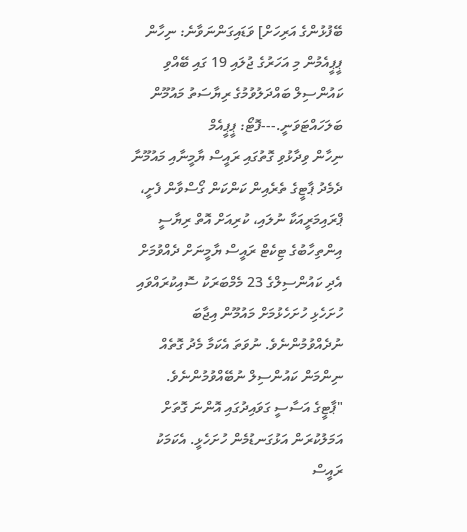ބޭފުޅުންގެ އަރިހަށް] ވަޑައިގަންނަވާނެ: ނިހާން
ޕީޕީއެމުން މި އަހަރުގެ ޖުލައި 19 ގައި ބޭއްވި ކައުންސިލް ބައްދަލުވުމުގެ ރިޔާސަތު މައުމޫން ބަލަހައްޓަވަނީ.---ފޮޓޯ: ޕީޕީއެމް
ނިހާން ވިދާޅުވި ގޮތުގައި ރައީސް ޔާމީނާއި މައުމޫނާ ދެމެދު ޕާޓީގެ ތެރެއިން ކަންކަން ގޯސްވާން ފެށީ، ޕްރައިމަރީއަކާ ނުލައި، ކުރިއަށް އޮތް ރިޔާސީ އިންތިހާބުގެ ޓިކެޓް ރައީސް ޔާމީނަށް ދެއްވުމަށް އެދި ކައުންސިލްގެ 23 މެމްބަރަކު ސޮއިކުރައްވައި ހުށަހެޅި ހުށަހެޅުމަށް މައުމޫން އިޖާބަ ނުދެއްވުމުންނެވެ. ނުވަތަ އެކަމާ މެދު ގޮތެއް ނިންމަން ކައުންސިލް ނުބޭއްވުމުންނެވެ.
"ޕާޓީގެ އަސާސީ ގަވައިދުގައި އޮންނަ ގޮތަށް އަމަލުކުރަން އަޅުގަނޑުމެން ހުށަހެޅީ. އެކަމަކު ރައީސް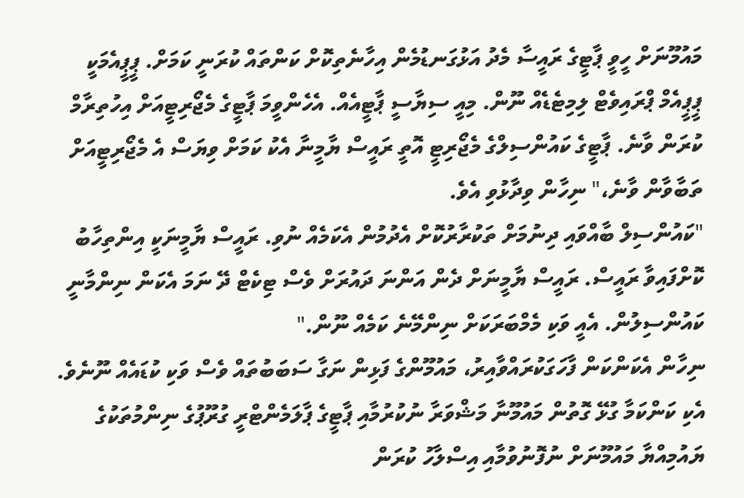މައުމޫނަށް ހީވީ ޕާޓީގެ ރައީސާ މެދު އަޅުގަނޑުމެން އިހާނެތިކޮށް ކަންތައް ކުރަނީ ކަމަށް. ޕީޕީއެމަކީ ޕީޕީއެމް ޕްރައިވެޓް ލިމިޓެޑެއް ނޫން. މިއީ ސިޔާސީ ޕާޓީއެއް. އެހެންވީމަ ޕާޓީގެ މެޖޯރިޓީއަށް އިހުތިރާމް ކުރަން ވާނެ. ޕާޓީގެ ކައުންސިލްގެ މެޖޯރިޓީ އޮތީ ރައީސް ޔާމީނާ އެކު ކަމަށް ވިޔަސް އެ މެޖޯރިޓީއަށް ތަބާވާން ވާނެ،" ނިހާން ވިދާޅުވި އެވެ.
"ކައުންސިލް ބާއްވައި ދިނުމަށް ތަކުރާރުކޮށް އެދުމުން އެކަމެއް ނުވި. ރައީސް ޔާމީނަކީ އިންތިހާބު ކޮށްފައިވާ ރައީސް. ރައީސް ޔާމީނަށް ދެން އަންނަ ދައުރަށް ވެސް ޓިކެޓް ދޭ ނަމަ އެކަން ނިންމާނީ ކައުންސިލުން. އެއީ ވަކި މެމްބަރަކަށް ނިންމޭނެ ކަމެއް ނޫން."
ނިހާން އެކަންކަން ފާހަގަކުރައްވާއިރު، މައުމޫންގެ ފަޅިން ނަގާ ސަބަބުތައް ވެސް ވަކި ކުޑައެއް ނޫނެވެ. އެކި ކަންކަމާ ގުޅޭ ގޮތުން މައުމޫނާ މަޝްވަރާ ނުކުރުމާއި ޕާޓީގެ ޕާލަމެންޓްރީ ގުރޫޕުގެ ނިންމުތަކުގެ ޔައުމިއްޔާ މައުމޫނަށް ނުފޮނުވުމާއި އިސްލާހު ކުރަން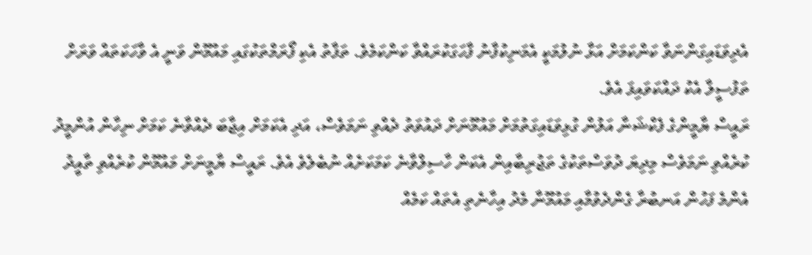އެދިވަޑައިގަންނަވާ ކަންކަމަށް އަޅާ ނުލުމަކީ އެމަނިކުފާނު ފާހަގަކުރައްވާ ކަންކަމެވެ. ތަފާތު އެކި ފޯރަމްތަކުގައި މައުމޫން ވަނީ އެ ވާހަކަތައް ވަރަށް ތަފުސީލާ އެކު ދައްކަވައިފަ އެވެ.
ރައީސް ޔާމީންގެ ފެކްޝަނާ އަލުން ގުޅިވަޑައިގަތުމަށް މައުމޫނަށް ދައުވަތު ދެއްވި ނަމަވެސް، އަދި އެކަމަށް އިޖާބަ ދެއްވާނެ ކަމަށް ނިހާން އުންމީދު ކުރެއްވި ނަމަވެސް މިދިޔަ ދުވަސްތަކުގެ ތަޖުރިބާއިން އެކަން ހާސިލްވާނެ ކަމަކަށެއް ނުބެލެވެ އެވެ. ރައީސް ޔާމީނަށް މައުމޫން ކުރެއްވި ތާއީދު އެންމެ ފަހުން އަނބުރާ ގެންދެވުމާއި މައުމޫނާ މެދު އިހާނެތި އެތައް ކަމެއް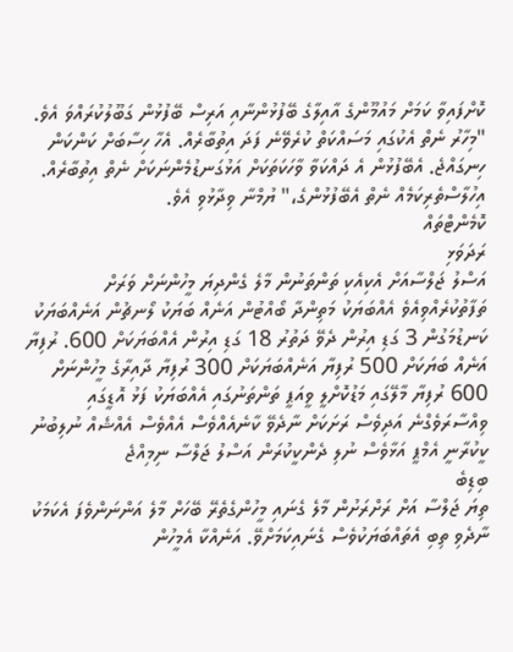ކޮށްފައިވާ ކަމަށް މައުމޫންގެ އާއިލާގެ ބޭފުޅުންނާއި އަރިސް ބޭފުޅުން ގަބޫލުކުރައްވަ އެވެ.
"މިހާރު ނެތް އެކުގައި މަސައްކަތް ކުރެވޭނެ ފަދަ އިތުބާރެއް. އެހާ ހިސާބަށް ކަންކަން ހިނގައްޖެ. އެބޭފުޅުން އެ ދައްކަވާ ވާހަކަތަކަށް އަޅުގަނޑުމެންނަކަށް ނެތް އިތުބާރެއް. އިހުލާސްތެރިކަމެއް ނެތް އެބޭފުޅުންގެ،" ޔުމްނާ ވިދާޅުވި އެވެ.
ކޮމެންޓްތައް
ރަދަވަޅި
އަސްލު ޖަލްސާއަށް އެކިއެކި ތަންތަނުން މާލެ ގެންދިޔަ މީހުންނަށް ވަރަށް ތަފާތުކުރެއްވިއެވެ އެއްބަޔަކު މަތިންދާ ބޯއްޓުން އަނެއް ބަޔަކު ލޯނޗުން އަނެއްބަޔަކު ކަނޑުމަގުން 3 ގަޑި އިރުން ދެވޭ ދަތުރު 18 ގަޑި އިރުން އެއްބަޔަކަށް 600. ރުފިޔާ އަނެއް ބަޔަކަށް 500 ރުފިޔާ އަނެއްބަޔަކަށް 300 ރުފިޔާ ދާއިރާގެ މީހުންނަށް 600 ރުފިޔާ މާލޭގައި މަޑުކޮށްލީ ވީއަޕީ ތަންތަނުގައި އެއްބަޔަކު ފަޅު އޮޑީގައި ވިއްސާރަވެގްނެ އަދިވެސް ރަށަކަށް ނާދެވޭ ކާނެއެއްވެސް އެއްވެސް އެއްޝެއް ނުލިބުނު ކީކުރާނީ އެމްޕީ އަޅާވެސް ނުލި ދެންކީކުރަން އަސްލު ޖަލްސާ ނިމިއްޖެ
ބިޑިބެ
ތިޔަ ޖަލްސާ އަށް ރަށްރަށުން މާލެ ގެނައި މީހުންގެތެރޭ ބޭހަށް މާލެ އަންނަންވެފަ އެކަމަކު ނާދެވި ތިބި އެތައްބަޔަކުވެސް ގެނައިކަމަށްވޭ. އަނެއްކާ އެމީހުން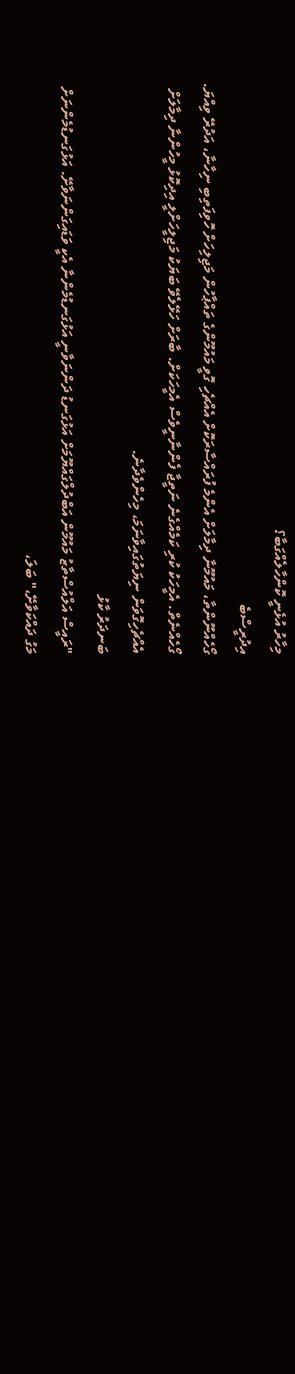މިހާރު އުޅެނީ ކޮންހާލެއްގަބާ؟
އިދުރީސްބެ
ގޯހެއްނޫންތާ، މައުމޫނާ ދިމާލަށް އެންމެ ފުރައްސާރަކޮށް އެއްޗެހި ގޮވީ މައުމޫންގެ ތައްޕާހުން މަޖިލިހަށް ހޮވިފަތިބި ނިހާނާ، އަދުރޭ ވިއްޔަ. ގޯހެއްނެތް. އެމީހަކު ކުރި ކަމެއްގެނެ ނަތީޖާ ފެންނާނީވެސް އެމީހަކަށް. ބާރަށް ހަޅޭލެވޭ ބަޔަކު މަޖިލީހަށްލީ އިދިކޮޅު މީހުންނާ ދިމާލަށް އެއްޗެހިގޮވަން ނިޔަތުގައިވާނަމަ، މިހެންވެދާނެ.
ބަނދަރު ކާޅު
"ރައީސް އަލްއުސްތާޒު މައުމޫން އަބްދުލްގައްޔޫމަށް އަޅުގަނޑު ދަންނަވާނީ އަޅުގަނޑުމެންނާ އެކީ ވަޑައިގަންނަވާށޭ. އަޅުގަނޑުމެންނަށް މަގު ދައްކަވާށޭ،" ބަލަ،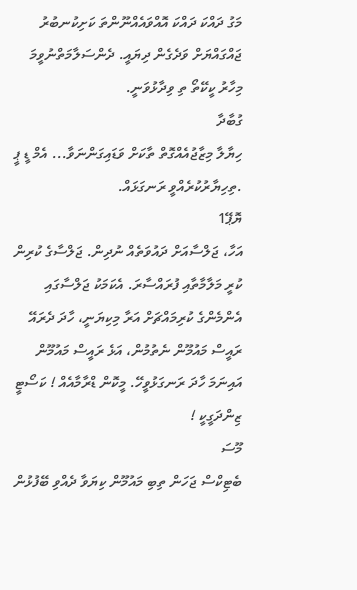މަގު ދައްކަ ދައްކަ އޮއްވައެއްނޫންތަ ކަށިކުނބުރު ޖައްގައްޔަށް ވަދެގެން ދިޔައީ. ދެންސަލާމަތްނުވީމަ މިހާރު ކީކޭތޯ ތި ވިދާޅުވަނީ.
ގުބާދާ
ހިޔާލާ މިޒާޖުއެއްގޮތް ތާކަށް ވަޑައިގަންނަވާ... އެމް ޑީ ޕީ .ތިހިޔާރުކުރެއްވީ ރަނގަޅައް.
ޔޮޕޭ1
އަހާ، ޖަލްސާއަށް ދައުވަތެއް ނުދިން. ޖަލްސާގެ ކުރިން ކުރީ މަލާމާތާއި ފުރައްސާރަ. އެކަމަކު ޖަލްސާގައި އެންމެންގެ ކުރިމައްޗަށް އަރާ މިކިޔަނީ، ހާދަ ދެރައޭ ރައީސް މައުމޫން ނެތުމުން، އަޅެ ރައީސް މައުމޫން އައިނަމަ ހާދަ ރަނގަޅުވީހޭ. މީކޮން ޑްރާމާއެއް ! ކަސޯޓީ ޒިންދަގީކީ !
މޫސަ
ބެޓިކްސް ޖަހަން ތިބި މައުމޫން ކިޔަވާ ދެއްވި ބޭފުޅުން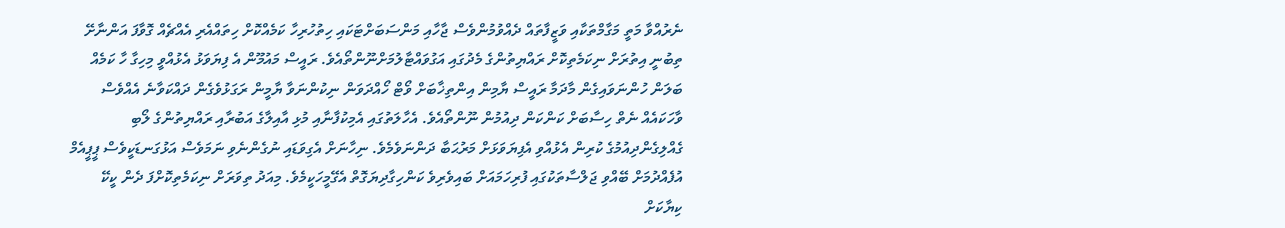ނެރުއްވާ މަތީ މަގާމްތަކާއި ވަޒީފާތައް ދެއްވުމުންވެސް ޖާހާއި މަންސަބަށްޓަކައި ހިތުހުރިހާ ކަމެއްކޮށް ހިތައްއެރި އެއްޗެއް ގޮވާފަ އަންނާށޭ ތިބުނީ އިތުރަށް ނިކަމެތިކޮށް ރައްޔިތުންގެ މެދުގައި އަގުވައްޓާލުމަށްނޫންތޯއެވެ. ރައީސް މައުމޫން އެ ފިޔަވަޅު އެޅުއްވީ މިހިގާ ހާ ކަމެއް ބަލަން ހުންނަވައިގެން މާދަމާ ރައީސް ޔާމިން އިންތިޚާބަށް ވޯޓް ހޯއްދަވަން ނިކުންނަވާ ޔާމީން ރަގަޅުވެގެން ދައްކަވާނެ އެއްވެސް ވާހަކައެއް ނެތް ހިސާބަށް ކަންކަން ދިއުމުން ނޫންތޯއެވެ. އެހާލަތުގައި އެމިކުފާނާއި މުޅި އާއިލާގެ އަބުރާއި ރައްޔިތުންގެ ލޯބި ގެއްލިގެންދިއުމުގެ ކުރިން އެޅުއްވި އެފިޔަވަޅަށް މަރުޙަބާ ދަންނަވެމެވެ. ނިހާނަށް އެގިވަޑައި ނުގެންނެވި ނަމަވެސް އަޅުގަނޑަކީވެސް ޕީޕީއެމް އުފެއްދުމަށް ބޭއްވި ޖަލްސާތަކުގައި ފުރިހަމައަށް ބައިވެރިވެ ކަންހިގާދިޔަގޮތް އެގޭމީހަކީމެވެ. މިއަދު ތިވަރަށް ނިކަމެތިކޮށްފަ ދެން ކީކޭ ކިޔާކަށް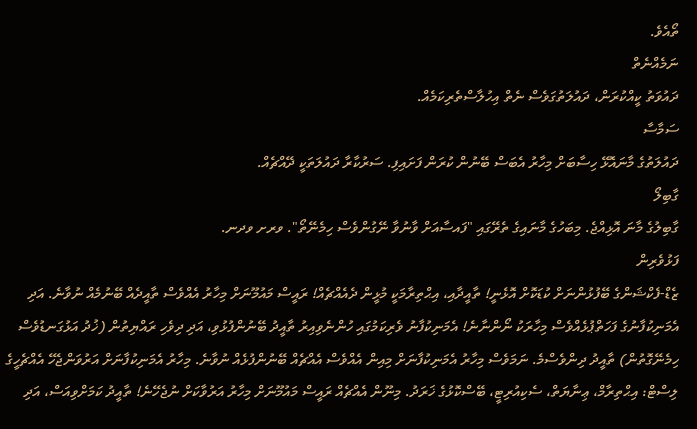ތޯއެވެ.
ނަމެއްނެތް
ދައުވަތު ކީއްކުރަން، ދައުލަތުގަވެސް ނެތް އިހުލާސްތެރިކަމެއް.
ސަމާސާ
ދައުލަތުގެ މާނައޮޅޭ ހިސާބަށް މިހާރު އެބަސް ބޭނުން ކުރަން ފަށައިފި. ސަރުކާރާ ދައުލަތަކީ ދޭއްޗެއް.
ގާބިލޯ
ގާބިލުގެ މާނަ އޮޅިއްޖެ. މިބަހުގެ މާނައިގެ ތެރޭގައި "ފައސާއަށް ވާނުވާ ނޭގުންވެސް ހިމެނޭތޯ". ވރށ ވދނ.
ފަޅުވެރިން
ޒެޑް-ފެކްޝަންގެ ބޭފުޅުންނަށް ކުޑަކޮށް އޮޅެނީ! ތާއީދާއި، އިޙްތިރާމަކީ މުޅީން ދެއެއްޗެއް! ރައީސް މައުމޫނަށް މިހާރު އެއްވެސް ތާއީދެއް ބޭނުމެއް ނުވާނެ. އަދި އެމަނިކުފާނުގެ ފަހަތްޕުޅެއްވެސް މިހާރަކު ނޯންނާނެ! އެމަނިކުފާނު ވެރިކަމުގައި ހުންނެވިއިރު ތާއީދު ބޭނުންފުޅުވި، އަދި ދިވެހި ރައްޔިތުން (ޚުދު އަޅުގަނޑުވެސް ހިމެނޭގޮތުން) ތާއީދު ދިންވެސްމެ. ނަމަވެސް މިހާރު އެމަނިކުފާނަށް މިއިން އެއްވެސް އެއްޗެއް ބޭނުންފުޅެއް ނުވާނެ. މިހާރު އެމަނިކުފާނަށް އަރުވަންޖެހޭ އެއްޗެހީގެ ލިސްޓް: އިޙްތިރާމް، ޢިނާޔަތް، ސެކިއުރިޓީ، ބޭސްކޮޅުގެ ޚަރަދު. މިނޫން އެއްޗެއް ރައީސް މައުމޫނަށް މިހާރު އަރުވާކަށް ނުޖެހޭނެ! ތާއީދު ކަމަށްވިއަސް، އަދި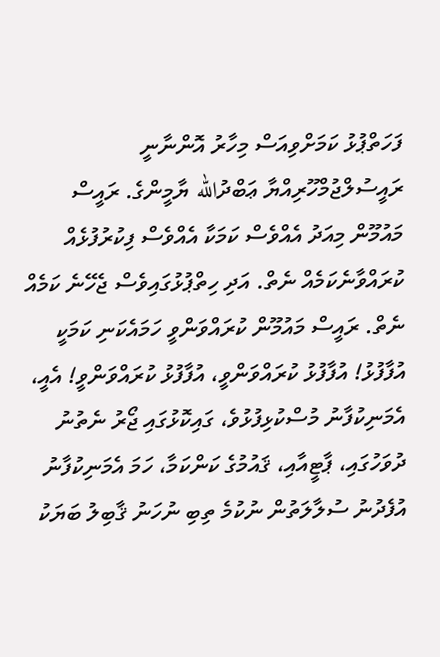ފަހަތްޕުޅު ކަމަށްވިއަސް މިހާރު އޮންނާނީ ރައީސުލްޖުމްހޫރިއްޔާ ޢަބްދުالله ޔާމީންގެ. ރައީސް މައުމޫން މިއަދު އެއްވެސް ކަމަކާ އެއްވެސް ފިކުރުފުޅެއް ކުރައްވާނެކަމެއް ނެތް. އަދި ހިތްޕުޅުގައިވެސް ޖެހޭނެ ކަމެއް ނެތް. ރައީސް މައުމޫން ކުރައްވަންވީ ހަމައެކަނި ކަމަކީ އުފާފުޅު! އުފާފުޅު ކުރައްވަންވީ، އުފާފުޅު ކުރައްވަންވީ! އެއީ، އެމަނިކުފާނު މުސްކުޅިފުޅުވެ، ގައިކޮޅުގައި ޖޯރު ނެތުނު ދުވަހުގައި، ޕާޓީއާއި، ޤައުމުގެ ކަންކަމާ، ހަމަ އެމަނިކުފާނު އުފެދުނު ސުލާލަތުން ނުކުމެ ތިބި ނުހަނު ޤާބިލު ބަޔަކު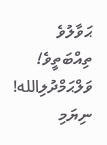ޙަވާލުވެ ތިއްބަތީވެ! ވަލްޙަމްދުލިالله!
ނިޔަމި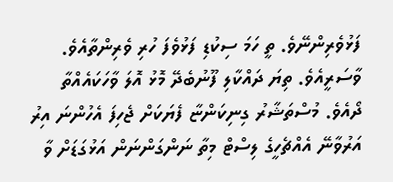ފަޅުވެރިންނޭވެ. ތީ ހަމަ ސިކުޑި ފަޅުވެފަ ހުރި ވެރިންތާއެވެ. ވާސަރީއެވެ. ތިޔަ ދައްކާލި ފޫނުބެދޭ މޮޅު އޮލަ ވާހަކައެއްތާ ދޯއެވެ. މުސްތަޝާރު ގިނިކަންޏާ ފެޔަކަށް ޖެހިފަ އެހުންނަ އިރު އަރުވާނޭ އެއްޗެހީގެ ލިސްޓް މިތާ ނަންގަންނަން އަޅުގަޑަށް ވާ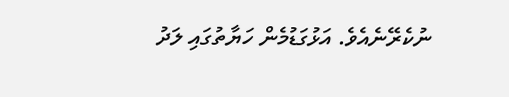ނުކެރޭނެއެވެ. އަޅުގަޑުމެން ހަޔާތުގައި ލަދު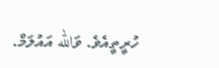ހުރީތީއެވެ. ވަالله އައުލަމް.